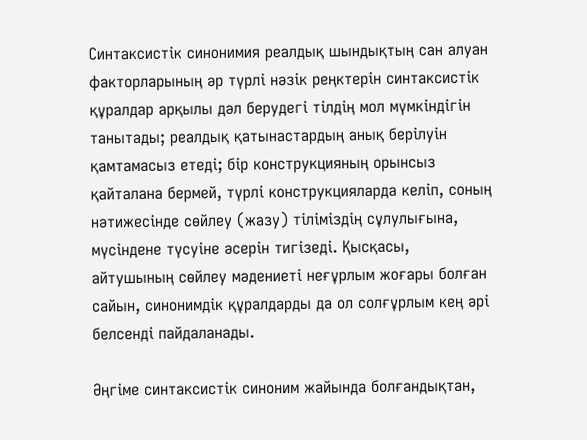Синтаксистік синонимия реалдық шындықтың сан алуан факторларының әр түрлі нәзік реңктерін синтаксистік құралдар арқылы дәл берудегі тілдің мол мүмкіндігін танытады; реалдық қатынастардың анық берілуін қамтамасыз етеді; бір конструкцияның орынсыз қайталана бермей, түрлі конструкцияларда келіп, соның нәтижесінде сөйлеу (жазу) тіліміздің сұлулығына, мүсіндене түсуіне әсерін тигізеді. Қысқасы, айтушының сөйлеу мәдениеті неғұрлым жоғары болған сайын, синонимдік құралдарды да ол солғұрлым кең әрі белсенді пайдаланады.

Әңгіме синтаксистік синоним жайында болғандықтан,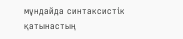мұндайда синтаксистік қатынастың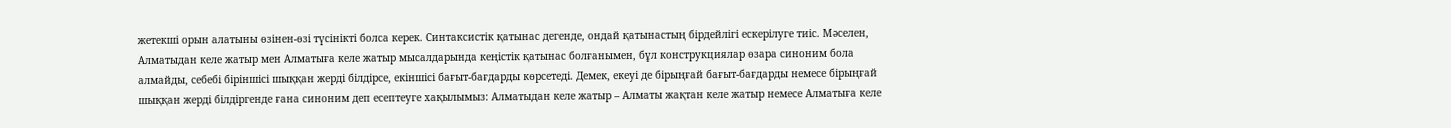жетекші орын алатыны өзінен-өзі түсінікті болса керек. Синтаксистік қатынас дегенде, ондай қатынастың бірдейлігі ескерілуге тиіс. Мәселен, Алматыдан келе жатыр мен Алматыға келе жатыр мысалдарында кеңістік қатынас болғанымен, бұл конструкциялар өзара синоним бола алмайды, себебі біріншісі шыққан жерді білдірсе, екіншісі бағыт-бағдарды көрсетеді. Демек, екеуі де бірыңғай бағыт-бағдарды немесе бірыңғай шыққан жерді білдіргенде ғана синоним деп есептеуге хақылымыз: Алматыдан келе жатыр – Алматы жақтан келе жатыр немесе Алматыға келе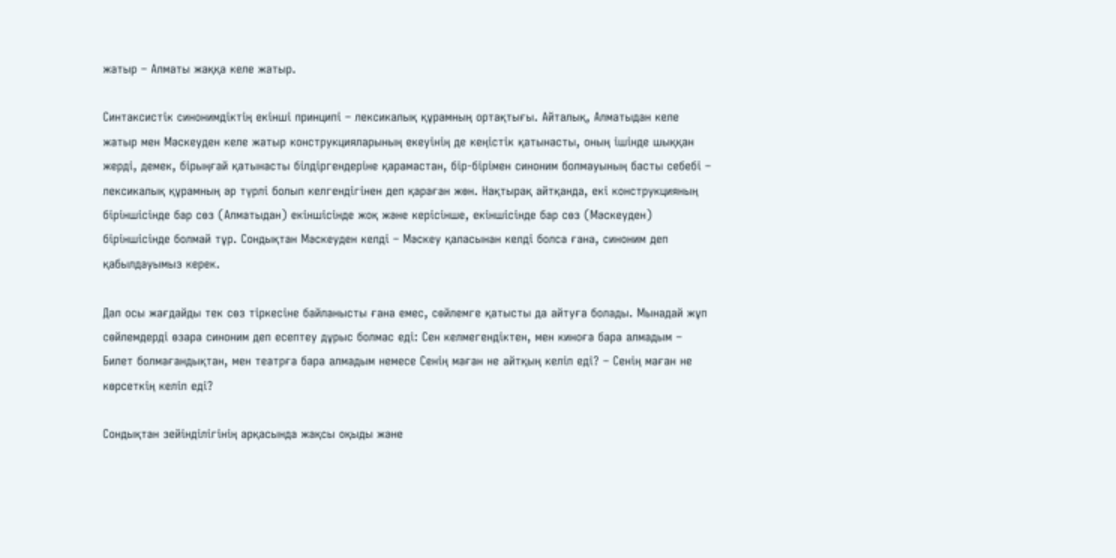жатыр – Алматы жаққа келе жатыр.

Синтаксистік синонимдіктің екінші принципі – лексикалық құрамның ортақтығы. Айталық, Алматыдан келе жатыр мен Мәскеуден келе жатыр конструкцияларының екеуінің де кеңістік қатынасты, оның ішінде шыққан жерді, демек, бірыңғай қатынасты білдіргендеріне қарамастан, бір-бірімен синоним болмауының басты себебі – лексикалық құрамның әр түрлі болып келгендігінен деп қараған жөн. Нақтырақ айтқанда, екі конструкцияның біріншісінде бар сөз (Алматыдан) екіншісінде жоқ және керісінше, екіншісінде бар сөз (Мәскеуден) біріншісінде болмай тұр. Сондықтан Мәскеуден келді – Мәскеу қаласынан келді болса ғана, синоним деп қабылдауымыз керек.

Дәл осы жағдайды тек сөз тіркесіне байланысты ғана емес, сөйлемге қатысты да айтуға болады. Мынадай жұп сөйлемдерді өзара синоним деп есептеу дұрыс болмас еді: Сен келмегендіктен, мен киноға бара алмадым – Билет болмағандықтан, мен театрға бара алмадым немесе Сенің маған не айтқың келіп еді? – Сенің маған не көрсеткің келіп еді?

Сондықтан зейінділігінің арқасында жақсы оқыды және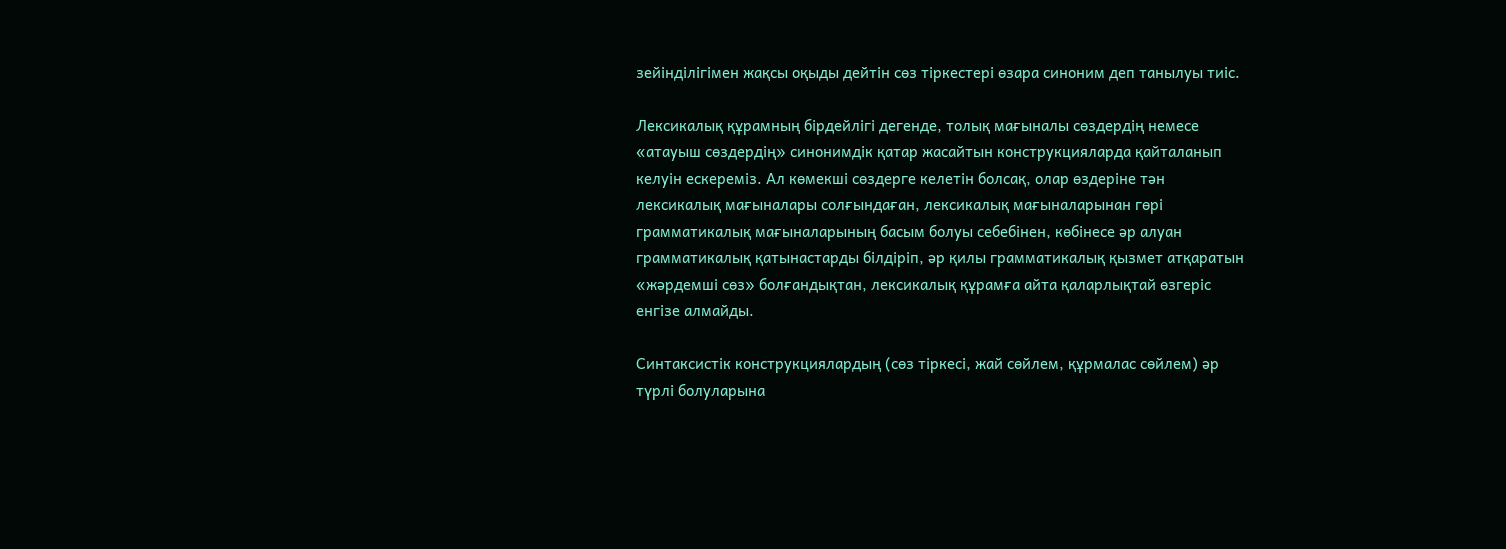зейінділігімен жақсы оқыды дейтін сөз тіркестері өзара синоним деп танылуы тиіс.

Лексикалық құрамның бірдейлігі дегенде, толық мағыналы сөздердің немесе «атауыш сөздердің» синонимдік қатар жасайтын конструкцияларда қайталанып келуін ескереміз. Ал көмекші сөздерге келетін болсақ, олар өздеріне тән лексикалық мағыналары солғындаған, лексикалық мағыналарынан гөрі грамматикалық мағыналарының басым болуы себебінен, көбінесе әр алуан грамматикалық қатынастарды білдіріп, әр қилы грамматикалық қызмет атқаратын «жәрдемші сөз» болғандықтан, лексикалық құрамға айта қаларлықтай өзгеріс енгізе алмайды.

Синтаксистік конструкциялардың (сөз тіркесі, жай сөйлем, құрмалас сөйлем) әр түрлі болуларына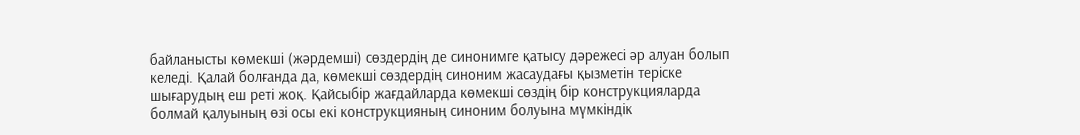байланысты көмекші (жәрдемші) сөздердің де синонимге қатысу дәрежесі әр алуан болып келеді. Қалай болғанда да, көмекші сөздердің синоним жасаудағы қызметін теріске шығарудың еш реті жоқ. Қайсыбір жағдайларда көмекші сөздің бір конструкцияларда болмай қалуының өзі осы екі конструкцияның синоним болуына мүмкіндік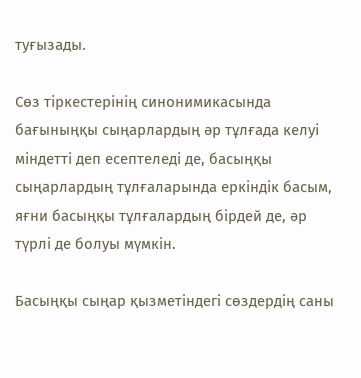туғызады.

Сөз тіркестерінің синонимикасында бағыныңқы сыңарлардың әр тұлғада келуі міндетті деп есептеледі де, басыңқы сыңарлардың тұлғаларында еркіндік басым, яғни басыңқы тұлғалардың бірдей де, әр түрлі де болуы мүмкін.

Басыңқы сыңар қызметіндегі сөздердің саны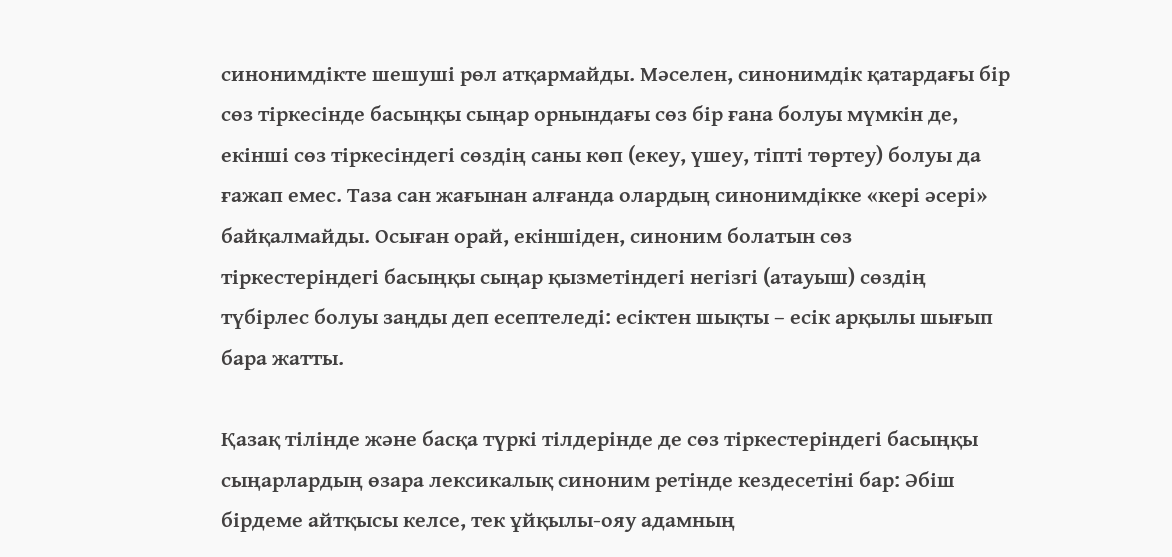синонимдікте шешуші рөл атқармайды. Мәселен, синонимдік қатардағы бір сөз тіркесінде басыңқы сыңар орнындағы сөз бір ғана болуы мүмкін де, екінші сөз тіркесіндегі сөздің саны көп (екеу, үшеу, тіпті төртеу) болуы да ғажап емес. Таза сан жағынан алғанда олардың синонимдікке «кері әсері» байқалмайды. Осыған орай, екіншіден, синоним болатын сөз тіркестеріндегі басыңқы сыңар қызметіндегі негізгі (атауыш) сөздің түбірлес болуы заңды деп есептеледі: есіктен шықты – есік арқылы шығып бара жатты.

Қазақ тілінде және басқа түркі тілдерінде де сөз тіркестеріндегі басыңқы сыңарлардың өзара лексикалық синоним ретінде кездесетіні бар: Әбіш бірдеме айтқысы келсе, тек ұйқылы-ояу адамның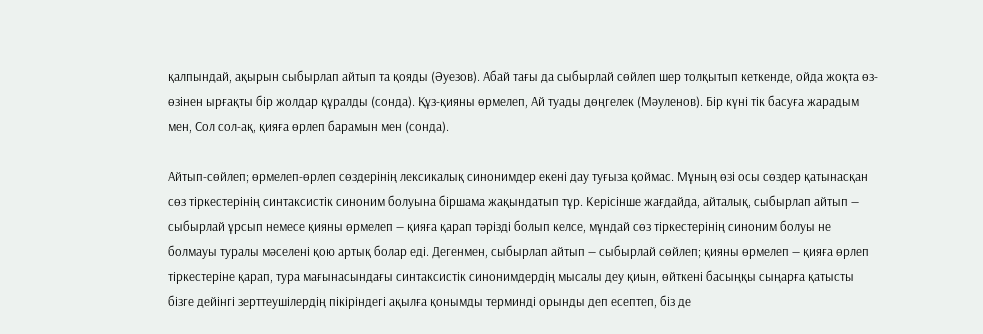қалпындай, ақырын сыбырлап айтып та қояды (Әуезов). Абай тағы да сыбырлай сөйлеп шер толқытып кеткенде, ойда жоқта өз-өзінен ырғақты бір жолдар құралды (сонда). Құз-қияны өрмелеп, Ай туады дөңгелек (Мәуленов). Бір күні тік басуға жарадым мен, Сол сол-ақ, қияға өрлеп барамын мен (сонда).

Айтып-сөйлеп; өрмелеп-өрлеп сөздерінің лексикалық синонимдер екені дау туғыза қоймас. Мұның өзі осы сөздер қатынасқан сөз тіркестерінің синтаксистік синоним болуына біршама жақындатып тұр. Керісінше жағдайда, айталық, сыбырлап айтып — сыбырлай ұрсып немесе қияны өрмелеп — қияға қарап тәрізді болып келсе, мұндай сөз тіркестерінің синоним болуы не болмауы туралы мәселені қою артық болар еді. Дегенмен, сыбырлап айтып — сыбырлай сөйлеп; қияны өрмелеп — қияға өрлеп тіркестеріне қарап, тура мағынасындағы синтаксистік синонимдердің мысалы деу қиын, өйткені басыңқы сыңарға қатысты бізге дейінгі зерттеушілердің пікіріндегі ақылға қонымды терминді орынды деп есептеп, біз де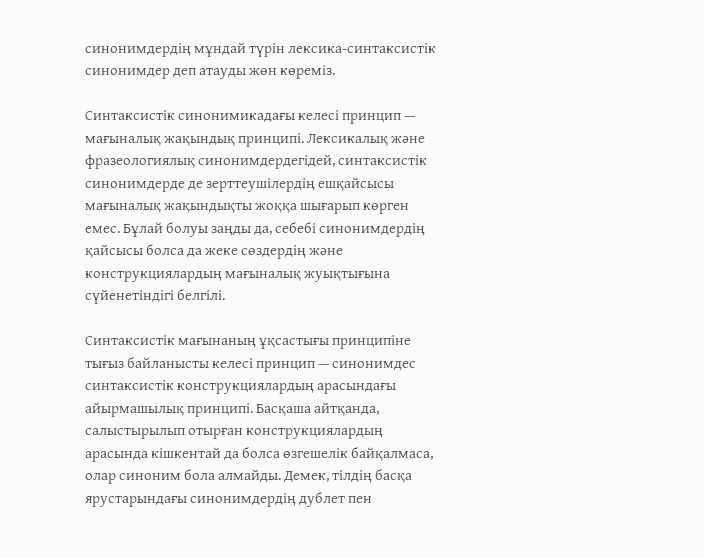синонимдердің мұндай түрін лексика-синтаксистік синонимдер деп атауды жөн көреміз.

Синтаксистік синонимикадағы келесі принцип — мағыналық жақындық принципі. Лексикалық және фразеологиялық синонимдердегідей, синтаксистік синонимдерде де зерттеушілердің ешқайсысы мағыналық жақындықты жоққа шығарып көрген емес. Бұлай болуы заңды да, себебі синонимдердің қайсысы болса да жеке сөздердің және конструкциялардың мағыналық жуықтығына сүйенетіндігі белгілі.

Синтаксистік мағынаның ұқсастығы принципіне тығыз байланысты келесі принцип — синонимдес синтаксистік конструкциялардың арасындағы айырмашылық принципі. Басқаша айтқанда, салыстырылып отырған конструкциялардың арасында кішкентай да болса өзгешелік байқалмаса, олар синоним бола алмайды. Демек, тілдің басқа ярустарындағы синонимдердің дублет пен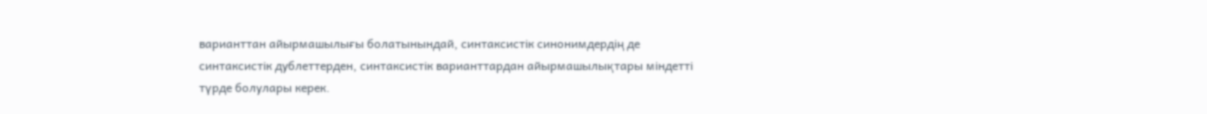варианттан айырмашылығы болатынындай, синтаксистік синонимдердің де синтаксистік дублеттерден, синтаксистік варианттардан айырмашылықтары міндетті түрде болулары керек.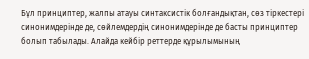Бұл принциптер, жалпы атауы синтаксистік болғандықтан, сөз тіркестері синонимдерінде де, сөйлемдердің синонимдерінде де басты принциптер болып табылады. Алайда кейбір реттерде құрылымының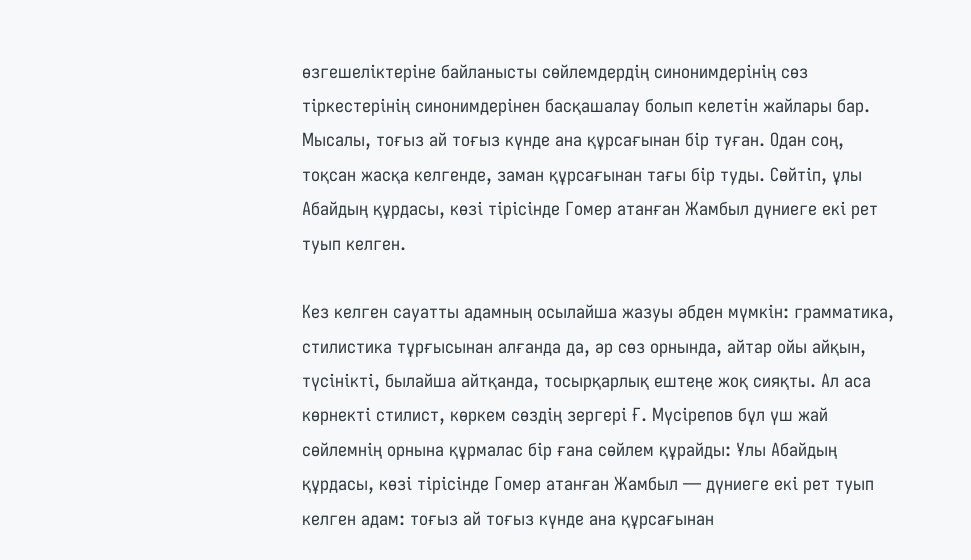өзгешеліктеріне байланысты сөйлемдердің синонимдерінің сөз тіркестерінің синонимдерінен басқашалау болып келетін жайлары бар. Мысалы, тоғыз ай тоғыз күнде ана құрсағынан бір туған. Одан соң, тоқсан жасқа келгенде, заман құрсағынан тағы бір туды. Сөйтіп, ұлы Абайдың құрдасы, көзі тірісінде Гомер атанған Жамбыл дүниеге екі рет туып келген.

Кез келген сауатты адамның осылайша жазуы әбден мүмкін: грамматика, стилистика тұрғысынан алғанда да, әр сөз орнында, айтар ойы айқын, түсінікті, былайша айтқанда, тосырқарлық ештеңе жоқ сияқты. Ал аса көрнекті стилист, көркем сөздің зергері Ғ. Мүсірепов бұл үш жай сөйлемнің орнына құрмалас бір ғана сөйлем құрайды: Ұлы Абайдың құрдасы, көзі тірісінде Гомер атанған Жамбыл — дүниеге екі рет туып келген адам: тоғыз ай тоғыз күнде ана құрсағынан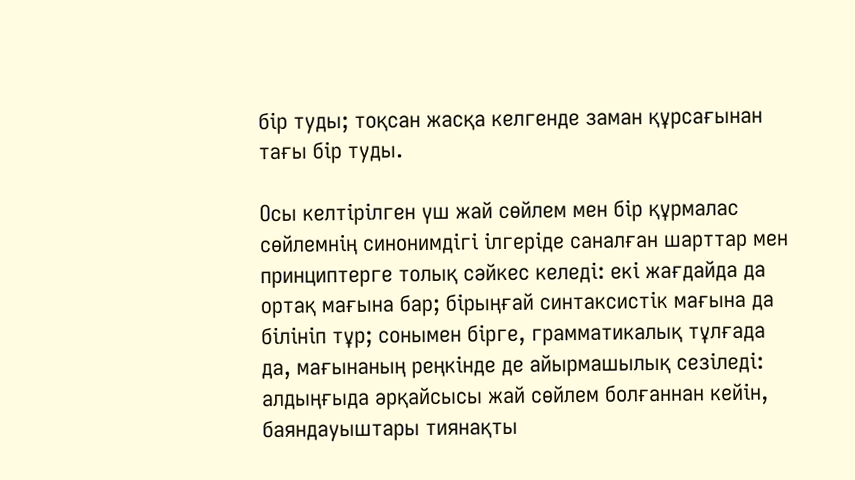бір туды; тоқсан жасқа келгенде заман құрсағынан тағы бір туды.

Осы келтірілген үш жай сөйлем мен бір құрмалас сөйлемнің синонимдігі ілгеріде саналған шарттар мен принциптерге толық сәйкес келеді: екі жағдайда да ортақ мағына бар; бірыңғай синтаксистік мағына да білініп тұр; сонымен бірге, грамматикалық тұлғада да, мағынаның реңкінде де айырмашылық сезіледі: алдыңғыда әрқайсысы жай сөйлем болғаннан кейін, баяндауыштары тиянақты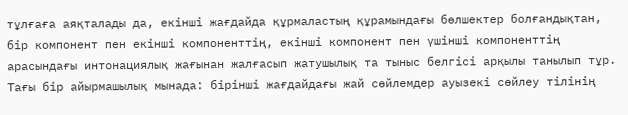тұлғаға аяқталады да, екінші жағдайда құрмаластың құрамындағы бөлшектер болғандықтан, бір компонент пен екінші компоненттің, екінші компонент пен үшінші компоненттің арасындағы интонациялық жағынан жалғасып жатушылық та тыныс белгісі арқылы танылып тұр. Тағы бір айырмашылық мынада: бірінші жағдайдағы жай сөйлемдер ауызекі сөйлеу тілінің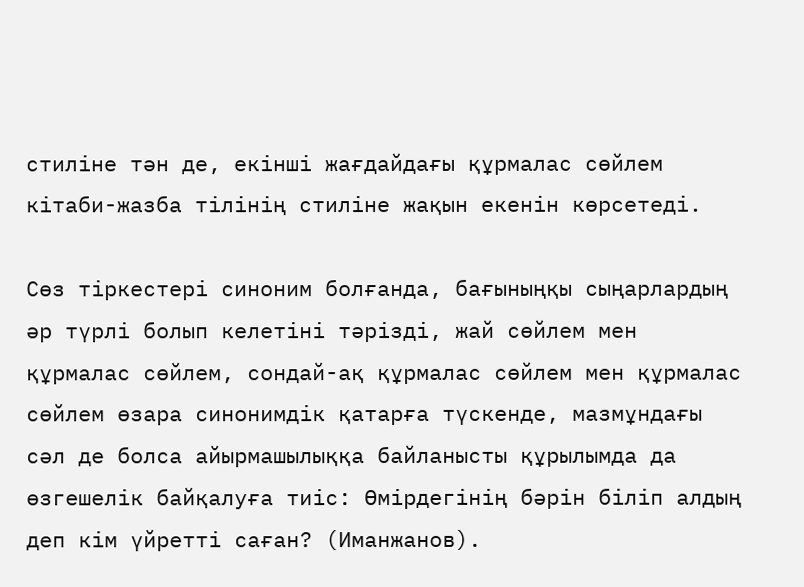стиліне тән де, екінші жағдайдағы құрмалас сөйлем кітаби-жазба тілінің стиліне жақын екенін көрсетеді.

Сөз тіркестері синоним болғанда, бағыныңқы сыңарлардың әр түрлі болып келетіні тәрізді, жай сөйлем мен құрмалас сөйлем, сондай-ақ құрмалас сөйлем мен құрмалас сөйлем өзара синонимдік қатарға түскенде, мазмұндағы сәл де болса айырмашылыққа байланысты құрылымда да өзгешелік байқалуға тиіс: Өмірдегінің бәрін біліп алдың деп кім үйретті саған? (Иманжанов).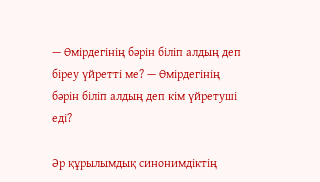— Өмірдегінің бәрін біліп алдың деп біреу үйретті ме? — Өмірдегінің бәрін біліп алдың деп кім үйретуші еді?

Әр құрылымдық синонимдіктің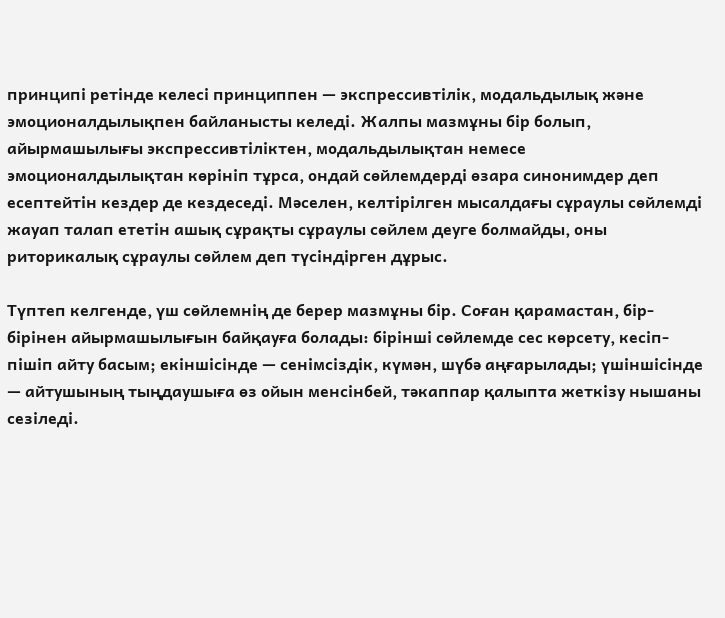принципі ретінде келесі принциппен — экспрессивтілік, модальдылық және эмоционалдылықпен байланысты келеді. Жалпы мазмұны бір болып, айырмашылығы экспрессивтіліктен, модальдылықтан немесе эмоционалдылықтан көрініп тұрса, ондай сөйлемдерді өзара синонимдер деп есептейтін кездер де кездеседі. Мәселен, келтірілген мысалдағы сұраулы сөйлемді жауап талап ететін ашық сұрақты сұраулы сөйлем деуге болмайды, оны риторикалық сұраулы сөйлем деп түсіндірген дұрыс.

Түптеп келгенде, үш сөйлемнің де берер мазмұны бір. Соған қарамастан, бір-бірінен айырмашылығын байқауға болады: бірінші сөйлемде сес көрсету, кесіп-пішіп айту басым; екіншісінде — сенімсіздік, күмән, шүбә аңғарылады; үшіншісінде — айтушының тыңдаушыға өз ойын менсінбей, тәкаппар қалыпта жеткізу нышаны сезіледі.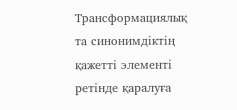Трансформациялық та синонимдіктің қажетті элементі ретінде қаралуға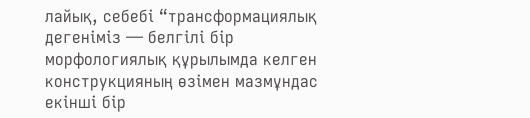лайық, себебі “трансформациялық дегеніміз — белгілі бір морфологиялық құрылымда келген конструкцияның өзімен мазмұндас екінші бір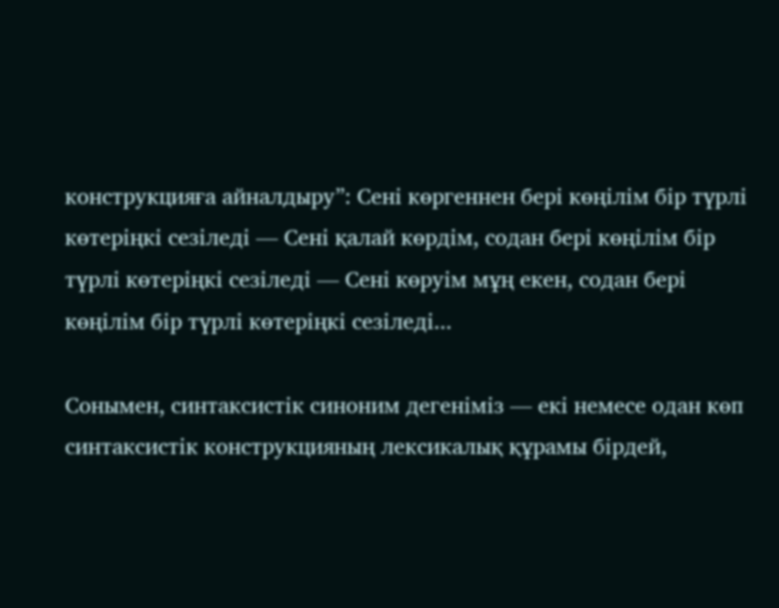конструкцияға айналдыру”: Сені көргеннен бері көңілім бір түрлі көтеріңкі сезіледі — Сені қалай көрдім, содан бері көңілім бір түрлі көтеріңкі сезіледі — Сені көруім мұң екен, содан бері көңілім бір түрлі көтеріңкі сезіледі...

Сонымен, синтаксистік синоним дегеніміз — екі немесе одан көп синтаксистік конструкцияның лексикалық құрамы бірдей,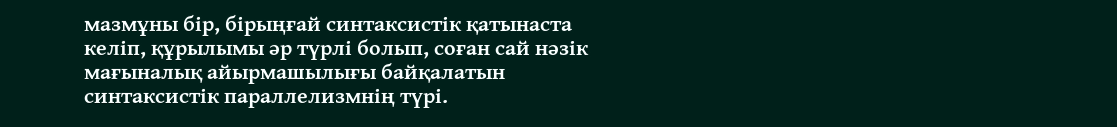мазмұны бір, бірыңғай синтаксистік қатынаста келіп, құрылымы әр түрлі болып, соған сай нәзік мағыналық айырмашылығы байқалатын синтаксистік параллелизмнің түрі.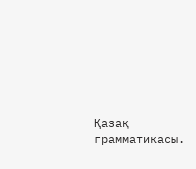Қазақ грамматикасы.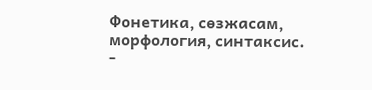Фонетика, сөзжасам, морфология, синтаксис. -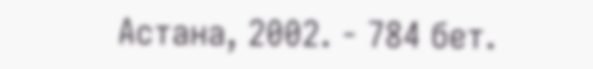Астана, 2002. - 784 бет.